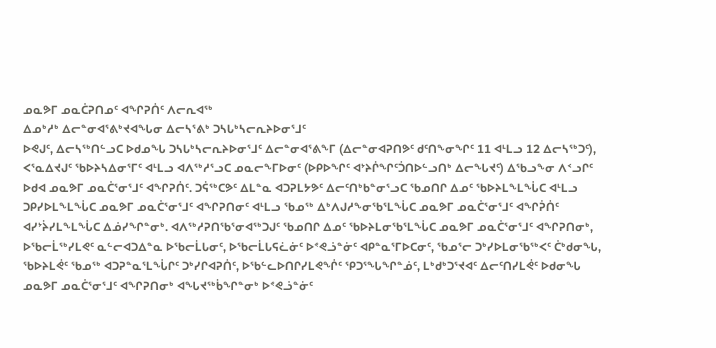ᓄᓇᕗᒥ ᓄᓇᑖᕈᑎᓄᑦ ᐊᖏᕈᑏᑦ ᐱᓕᕆᐊᖅ
ᐃᓄᒃᓱᒃ ᐃᓕᓐᓂᐊᕐᕕᒃᔪᐊᖓᓂ ᐃᓕᓴᕐᕕᒃ ᑐᓴᒐᒃᓴᓕᕆᔨᐅᓂᕐᒧᑦ
ᐅᕙᒍᑦ, ᐃᓕᓴᖅᑎᓪᓗᑕ ᐅᑯᓄᖓ ᑐᓴᒐᒃᓴᓕᕆᔨᐅᓂᕐᒧᑦ ᐃᓕᓐᓂᐊᕐᕕᖕᒥ (ᐃᓕᓐᓂᐊᕈᑎᕗᑦ ᑯᑦᑎᖕᓂᖏᑦ 11 ᐊᒻᒪᓗ 12 ᐃᓕᓴᖅᑐᑦ), ᐸᕐᓇᐃᔪᒍᑦ ᖃᐅᔨᓴᐃᓂᕐᒥᑦ ᐊᒻᒪᓗ ᐊᐱᖅᓱᕐᓗᑕ ᓄᓇᓕᖕᒥᐅᓂᑦ (ᐅᑭᐅᖏᑦ ᐊᔾᔨᒌᖏᑦᑑᑎᐅᓪᓗᑎᒃ ᐃᓕᖓᔪᑦ) ᐃᖃᓗᖕᓂ ᐱᑉᓗᒋᑦ ᐅᑯᐊ ᓄᓇᕗᒥ ᓄᓇᑖᕐᓂᕐᒧᑦ ᐊᖏᕈᑏᑦ. ᑐᕌᖅᑕᕗᑦ ᐃᒪᓐᓇ ᐊᑐᕈᒪᔭᕗᑦ ᐃᓕᑦᑎᒃᑲᓐᓂᕐᓗᑕ ᖃᓄᑎᒋ ᐃᓄᑦ ᖃᐅᔨᒪᖕᒪᖔᑕ ᐊᒻᒪᓗ ᑐᑭᓯᐅᒪᖕᒪᖔᑕ ᓄᓇᕗᒥ ᓄᓇᑖᕐᓂᕐᒧᑦ ᐊᖏᕈᑎᓂᑦ ᐊᒻᒪᓗ ᖃᓄᖅ ᐃᒃᐱᒍᓱᖕᓂᖃᕐᒪᖔᑕ ᓄᓇᕗᒥ ᓄᓇᑖᕐᓂᕐᒧᑦ ᐊᖏᕉᑏᑦ ᐊᓯᔾᔩᓯᒪᖕᒪᖔᑕ ᐃᓅᓯᖏᓐᓂᒃ. ᐊᐱᖅᓱᕈᑎᖃᕐᓂᐊᖅᑐᒍᑦ ᖃᓄᑎᒋ ᐃᓄᑦ ᖃᐅᔨᒪᓂᖃᕐᒪᖔᑕ ᓄᓇᕗᒥ ᓄᓇᑖᕐᓂᕐᒧᑦ ᐊᖏᕈᑎᓂᒃ, ᐅᖃᓕᒫᖅᓯᒪᕙᑦ ᓇᓪᓕᐊᑐᐃᓐᓇ ᐅᖃᓕᒫᒐᓂᑦ, ᐅᖃᓕᒫᒐᕋᓛᓃᑦ ᐅᕝᕙᓘᓐᓃᑦ ᐊᑭᓐᓇᕐᒥᐅᑕᓂᑦ, ᖃᓄᕐᓕ ᑐᒃᓯᐅᒪᓂᖃᖅᐸᑦ ᑖᒃᑯᓂᖓ, ᖃᐅᔨᒪᕚᑦ ᖃᓄᖅ ᐊᑐᕈᓐᓇᕐᒪᖔᒋᑦ ᑐᒃᓯᒋᐊᕈᑏᑦ, ᐅᖃᓪᓚᐅᑎᒋᓯᒪᕙᖐᑦ ᕿᑐᕐᖓᖏᓐᓅᑦ, ᒪᒃᑯᒃᑐᕐᔪᐊᑦ ᐃᓕᑦᑎᓯᒪᕚᑦ ᐅᑯᓂᖓ ᓄᓇᕗᒥ ᓄᓇᑖᕐᓂᕐᒧᑦ ᐊᖏᕈᑎᓂᒃ ᐊᖓᔪᖅᑳᖏᓐᓂᒃ ᐅᕝᕙᓘᓐᓃᑦ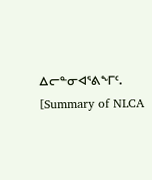ᐃᓕᓐᓂᐊᕐᕕᖕᒥᑦ. [Summary of NLCA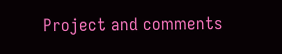Project and comments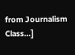from Journalism Class…]